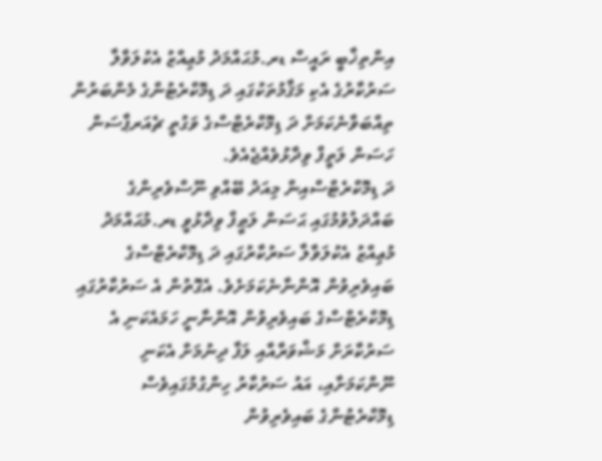އިންތިޚާބީ ރައީސް ޑރ.މުޙައްމަދު މުޢިއްޒު އެކުލަވާލާ ސަރުކާރުގެ އެކި މަޤާމުތަކުގައި ދަ ޑިމޮކްރެޓުންގެ މެންބަރުން ތިއްބަވާނެކަމަށް ދަ ޑިމޮކްރެޓްސްގެ ވަގުތީ ޗެއަރޕާސަން ހަސަން ލަތީފް ވިދާޅުވެއްޖެއެވެ.
ދަ ޑިމޮކްރެޓްސްއިން މިއަދު ބޭއްވި ނޫސްވެރިންގެ ބައްދަލުވުމުގައި ޙަސަން ލަޠީފް ވިދާޅުވީ ޑރ.މުޙައްމަދު މުޢިއްޒު އެކުލަވާލާ ސަރުކާރުގައި ދަ ޑިމޮކްރެޓްސްގެ ބައިވެރިވުން އޮންނާނެކަމަށެވެ. އެގޮތުން އެ ސަރުކާރުގައި ޑިމޮކްރެޓްސްގެ ބައިވެރިވުން އޮންނާނީ ހަމައެކަނި އެ ސަރުކާރަށް މަޝްވަރާއާއި ލަފާ ދިނުމަށް އެކަނި ނޫންކަމަށާއި، އައު ސަރުކާރު ހިންގުމުގައިވެސް ޑިމޮކްރެޓުންގެ ބައިވެރިވުން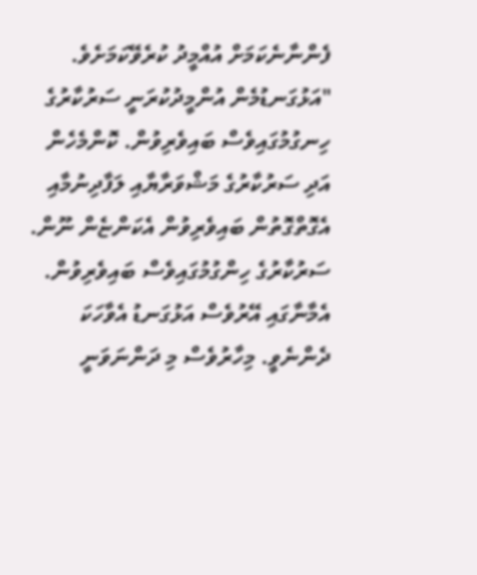ފެންނާނެކަމަށް އުއްމީދު ކުރެވޭކަމަށެވެ.
"އަޅުގަނޑުމެން އުންމީދުކުރަނީ ސަރުކާރުގެ ހިނގުމުގައިވެސް ބައިވެރިވުން. ކޮންމެހެން އަދި ސަރުކާރުގެ މަޝްވަރާޔާއި ލަފާދިނުމާއި އެގޮތްގޮތުން ބައިވެރިވުން އެކަންޏެން ނޫން. ސަރުކާރުގެ ހިންގުމުގައިވެސް ބައިވެރިވުން. އެމާނާގައި އޭރުވެސް އަޅުގަނޑު އެވާހަކަ ދެންނެވީ. މިހާރުވެސް މި ދަންނަވަނީ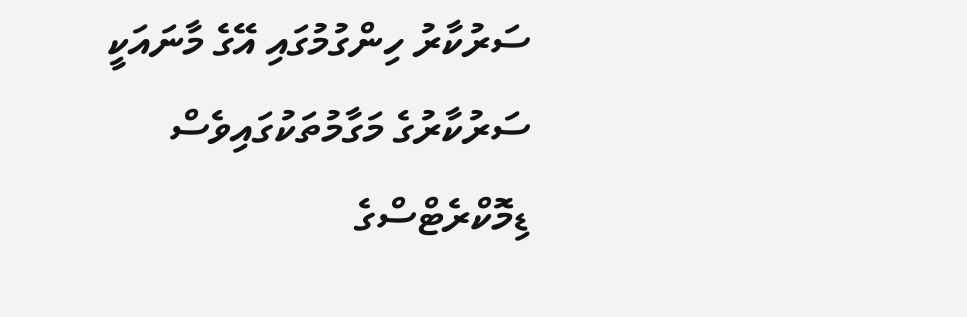ސަރުކާރު ހިންގުމުގައި އޭގެ މާނައަކީ ސަރުކާރުގެ މަގާމުތަކުގައިވެސް ޑިމޮކްރެޓްސްގެ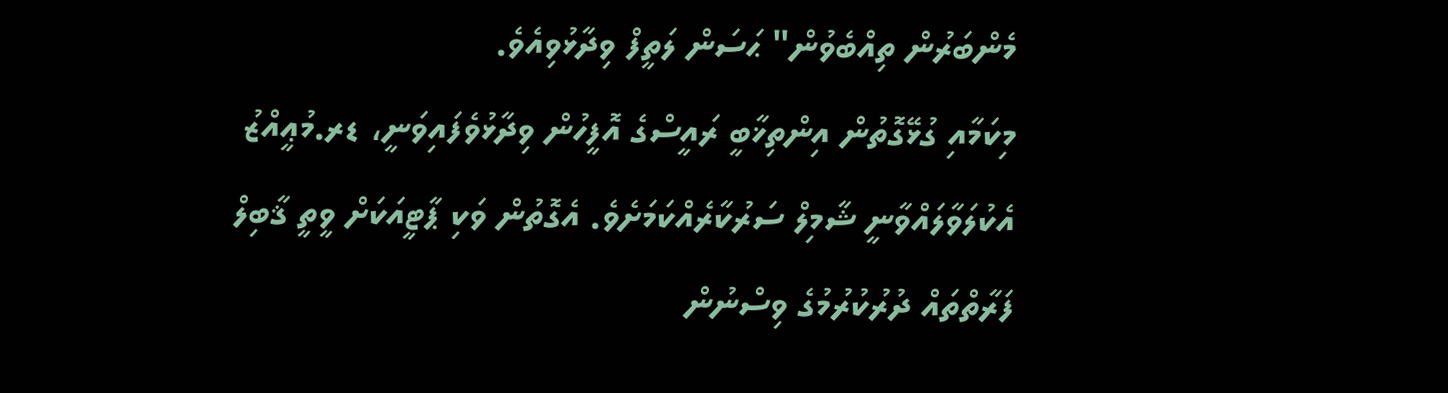މެންބަރުން ތިއްބެވުން" ޙަސަން ލަތީފް ވިދާޅުވިއެވެ.
މިކަމާއި ގުޅޭގޮތުން އިންތިޚާބީ ރައީސްގެ އޮފީހުން ވިދާޅުވެފައިވަނީ، ޑރ.މުޢީއްޒު އެކުލަވާލައްވާނީ ޝާމިލް ސަރުކާރެއްކަމަށެވެ. އެގޮތުން ވަކި ޕާޓީއަކަށް ވީތީ ޤާބިލް ފަރާތްތައް ދުރުކުރުމުގެ ވިސްނުން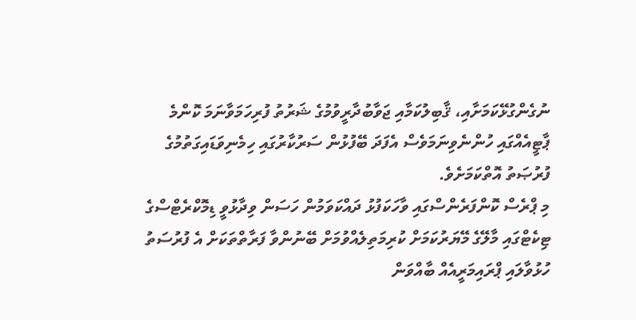ނުގެންގުޅޭކަމަށާއި، ޤާބިލުކަމާއި ޖަވާބުދާރީވުމުގެ ޝަރުތު ފުރިހަމަވާނަމަ ކޮންމެ ޕާޓީއެއްގައި ހުންނެވިނަމަވެސް އެފަދަ ބޭފުޅުން ސަރުކާރުގައި ހިމެނިވަޑައިގަތުމުގެ ފުރުޞަތު އޮތްކަމަށެވެ.
މި ޕްރެސް ކޮންފަރެންސްގައި ވާހަކަފުޅު ދައްކަވަމުން ހަސަން ވިދާޅުވީ ޑިމޮކްރެޓްސްގެ ޓިކެޓްގައި މާލޭގެ މޭޔަރުކަމަށް ކުރިމަތިލެއްވުމަށް ބޭނުންވާ ފަރާތްތަކަށް އެ ފުރުސަތު ހުޅުވާލައި ޕްރައިމަރީއެއް ބާއްވަން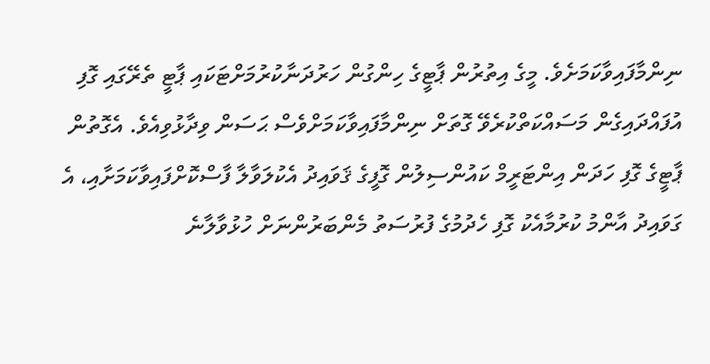ނިންމާފައިވާކަމަށެވެ. މީގެ އިތުރުން ޕާޓީގެ ހިންގުން ހަރުދަނާކުރުމަށްޓަކައި ޕާޓީ ތެރޭގައި ގޮފި އުފައްދައިގެން މަސައްކަތްކުރެވޭ ގޮތަށް ނިންމާފައިވާކަމަށްވެސް ޙަސަން ވިދާޅުވިއެވެ. އެގޮތުން ޕާޓީގެ ގޮފި ހަދަން އިންޓަރީމް ކައުންސިލުން ގޮފީގެ ޤަވައިދު އެކުލަވާލާ ފާސްކޮށްފައިވާކަމަށާއި، އެ ގަވައިދު އާންމު ކުރުމާއެކު ގޮފި ހެދުމުގެ ފުރުސަތު މެންބަރުންނަށް ހުޅުވާލާނެ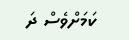ކަމަށްވެސް ދަ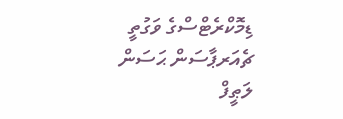ޑިމޮކްރެޓްސްގެ ވަގުތީ ޗެއަރޕާސަން ޙަސަން ލަޠީފް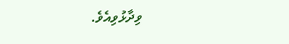ވިދާޅުވިއެވެ.